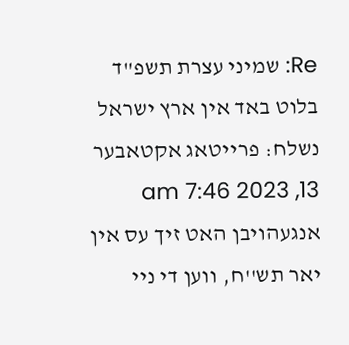Re: שמיני עצרת תשפ"ד בלוט באד אין ארץ ישראל
נשלח: פרייטאג אקטאבער 13, 2023 7:46 am
אנגעהויבן האט זיך עס אין יאר תש''ח, ווען די ניי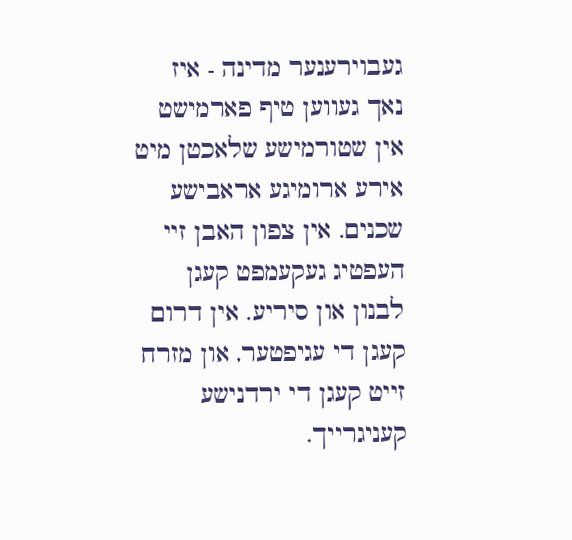געבוירענער מדינה - איז נאך געווען טיף פארמישט אין שטורמישע שלאכטן מיט אירע ארומיגע אראבישע שכנים. אין צפון האבן זיי העפטיג געקעמפט קעגן לבנון און סיריע. אין דרום קעגן די עגיפטער, און מזרח זייט קעגן די ירדנישע קעניגרייך.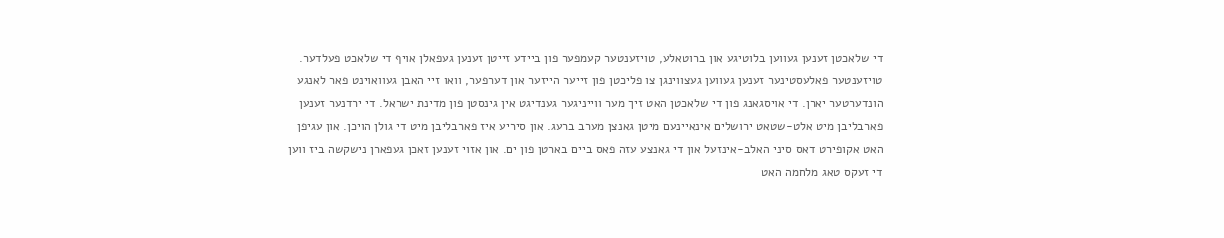די שלאכטן זענען געווען בלוטיגע און ברוטאלע, טויזענטער קעמפער פון ביידע זייטן זענען געפאלן אויף די שלאכט פעלדער. טויזענטער פאלעסטינער זענען געווען געצווינגן צו פליכטן פון זייער הייזער און דערפער, וואו זיי האבן געוואוינט פאר לאנגע הונדערטער יארן. די אויסגאנג פון די שלאכטן האט זיך מער ווייניגער גענדיגט אין גינסטן פון מדינת ישראל. די ירדנער זענען פארבליבן מיט אלט-שטאט ירושלים אינאיינעם מיטן גאנצן מערב ברעג. און סיריע איז פארבליבן מיט די גולן הויכן. און עגיפן האט אקופירט דאס סיני האלב-אינזעל און די גאנצע עזה פאס ביים בארטן פון ים. און אזוי זענען זאכן געפארן נישקשה ביז ווען די זעקס טאג מלחמה האט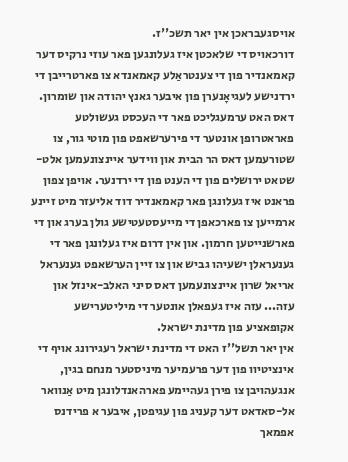אויסגעבראכן אין יאר תשכ''ז.
דורכאויס די שלאכטן איז געלונגען פאר עוזי נרקיס דער קאמאנדיר פון די צענטראַלע קאמאנדא צו פארטרייבן די ירדנישע לעגיאָנערן פון איבער גאנץ יהודה און שומרון. דאס האט ערמעגליכט פאר די העכסט געשולטע פאראטרופן אונטער די פירערשאפט פון מוטי גור, צו שטורעמען דאס הר הבית און ווידער איינצונעמען אלט-שטאט ירושלים פון די הענט פון די ירדנער. אויפן צפון פראנט איז געלונגן פאר קאמאנדיר דוד אליעזר מיט זיינע ארמייען צו פארכאפן די מייעסטעטישע גולן בערג און די פארשנייטען חרמון. און אין דרום איז געלונגן פאר די גענעראלן ישעיהו גביש און צו זיין הערשאפט גענעראל אריאל שרון איינצונעמען דאס סיני האלב-אינזל און עזה... עזה איז געפאלן אונטער די מיליטערישע אקופאציע פון מדינת ישראל.
אין יאר תשל''ז האט די מדינת ישראל רעגירונג אויף די אינציטיוו פון דער פרעמיער מיניסטער מנחם בגין, אנגעהויבן צו פירן געהיימע פארהאנדלונגן מיט אַנוואר אל-סאדאט דער קעניג פון עגיפטן, איבער א פרידנס אפמאך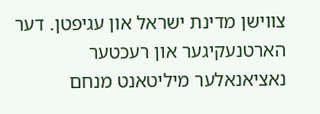צווישן מדינת ישראל און עגיפטן. דער הארטנעקיגער און רעכטער נאציאנאלער מיליטאנט מנחם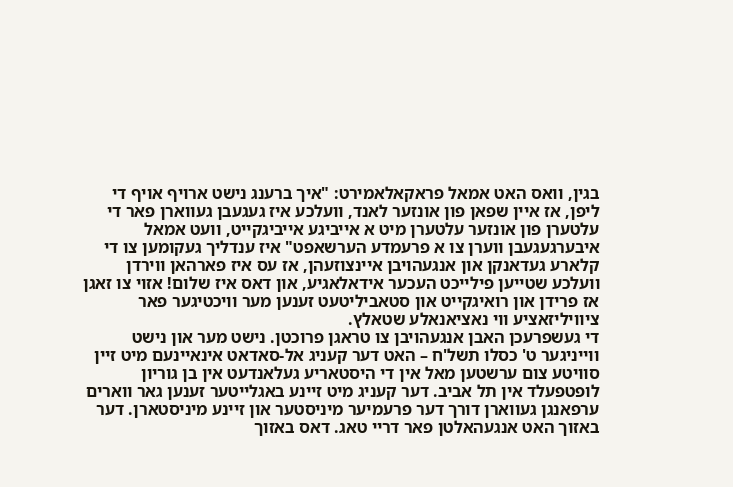בגין, וואס האט אמאל פראקאלאמירט: "איך ברענג נישט ארויף אויף די ליפן, אז איין שפאן פון אונזער לאנד, וועלכע איז געגעבן געווארן פאר די עלטערן פון אונזער עלטערן מיט א אייביגע אייביגקייט, וועט אמאל איבערגעגעבן ווערן צו א פרעמדע הערשאפט" איז ענדליך געקומען צו די קלארע געדאנקן און אנגעהויבן איינצוזעהן, אז עס איז פארהאן ווירדן וועלכע שטייען פילייכט העכער אידאלאגיע, און דאס איז שלום! אזוי צו זאגן אז פרידן און רואיגקייט און סטאביליטעט זענען מער וויכטיגער פאר ציוויליזאציע ווי נאציאנאלע שטאלץ.
די געשפרעכן האבן אנגעהויבן צו טראגן פרוכטן. נישט מער און נישט ווייניגער ט' כסלו תשל'ח – האט דער קעניג אל-סאדאט אינאיינעם מיט זיין סוויטע צום ערשטען מאל אין די היסטאריע געלאנדעט אין בן גוריון לופטפעלד אין תל אביב. דער קעניג מיט זיינע באגלייטער זענען גאר ווארים ערפאנגן געווארן דורך דער פרעמיער מיניסטער און זיינע מיניסטארן. דער באזוך האט אנגעהאלטן פאר דריי טאג. דאס באזוך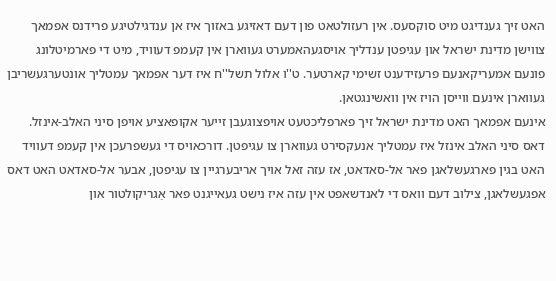האט זיך גענדיגט מיט סוקסעס. אין רעזולטאט פון דעם דאזיגע באזוך איז אן ענדגילטיגע פרידנס אפמאך צווישן מדינת ישראל און עגיפטן ענדליך אויסגעהאמערט געווארן אין קעמפ דעוויד, מיט די פארמיטלונג פונעם אמעריקאנעם פרעזידענט זשימי קארטער. ט''ו אלול תשל''ח איז דער אפמאך עמטליך אונטערגעשריבן געווארן אינעם ווייסן הויז אין וואשינגטאן.
אינעם אפמאך האט מדינת ישראל זיך פארפליכטעט אויפצוגעבן זייער אקופאציע אויפן סיני האלב-אינזל. דאס סיני האלב אינזל איז עמטליך אנעקסירט געווארן צו עגיפטן. דורכאויס די געשפרעכן אין קעמפ דעוויד האט בגין פארגעשלאגן פאר אל-סאדאט, אז עזה זאל אויך אריבערגיין צו עגיפטן, אבער אל-סאדאט האט דאס אפגעשלאגן, צילוב דעם וואס די לאנדשאפט אין עזה איז נישט געאייגנט פאר אַגריקולטור און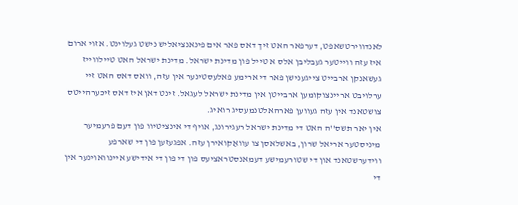לאנדווירטשאפט, דערפאר האט זיך דאס פאר אים פינאנציאליש נישט געלוינט. אזוי ארום איז עזה ווייטער געבליבן אלס א טייל פון מדינת ישראל. מדינת ישראל האט טיילווייז געשאנקן ארבייט צייגענישן פאר די ארימע פאלעסטינער אין עזה, וואס דאס האט זיי ערלויבט אריינצוקומען ארבייטן אין מדינת ישראל לעגאל. זינט דאן איז דאס זיכערהייטס צושטאנד אין עזה געווען פארהאלטנמעסיג רואיג.
אין יאר תשס''ה האט די מדינת ישראל רעגירונג, אויף די אינציטיוו פון דעם פרעמיער מיניסטער אריאל שרון, באשלאסן צו עוואַקואירן עזה. אפגעזען פון די שארפע ווידערשטאנד און די שטורעמישע דעמאנסטראציעס פון די פון די אידישע איינוואוינער אין די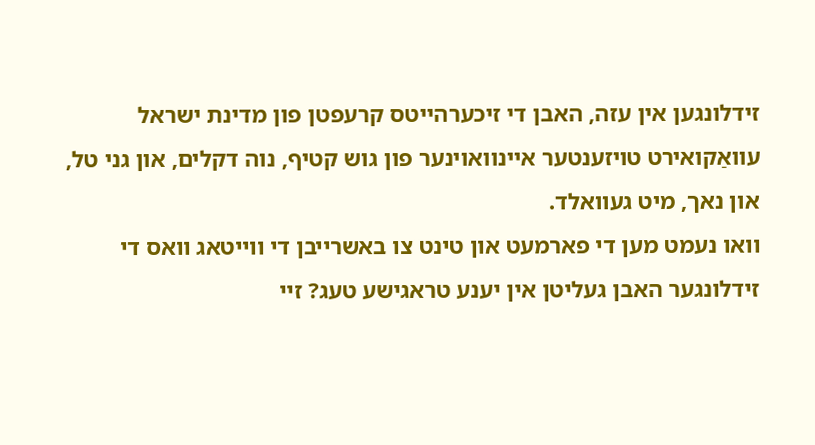זידלונגען אין עזה, האבן די זיכערהייטס קרעפטן פון מדינת ישראל עוואַקואירט טויזענטער איינוואוינער פון גוש קטיף, נוה דקלים, און גני טל, און נאך, מיט געוואלד.
וואו נעמט מען די פארמעט און טינט צו באשרייבן די ווייטאג וואס די זידלונגער האבן געליטן אין יענע טראגישע טעג? זיי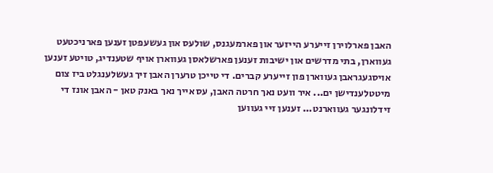האבן פארלוירן זייערע הייזער און פארמעגנס, שולעס און געשעפטן זענען פארניכטעט געווארן, בתי מדרשים און ישיבות זענען פארשלאסן געווארן אויף שטענדיג, טויטע זענען אויסגעגראבן געווארן פון זייערע קברים. די טייכן טרערן האבן זיך געשלענגלט ביז צום מיטטלענדישן ים... איר וועט נאך חרטה האבן, עס אייך נאך באנק טאן - האבן אונז די זידלונגער געווארנט... זענען זיי געווען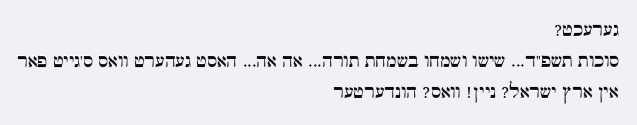גערעכט?
סוכות תשפ''ד... שישו ושמחו בשמחת תורה... אה אה... האסט געהערט וואס ס'גייט פאר אין ארץ ישראל? ניין! וואס? הונדערטער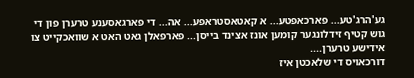גע'הרג'טע... פארכאפטע... א קאטאסטראפע... אה... די פארגאסענע טרערן פון די גוש קטיף זידלונגער קומען אונז אצינד בייסן... פארפאלן גאט האט א שוואכקייט צו אידישע טרערן....
דורכאויס די שלאכטן איז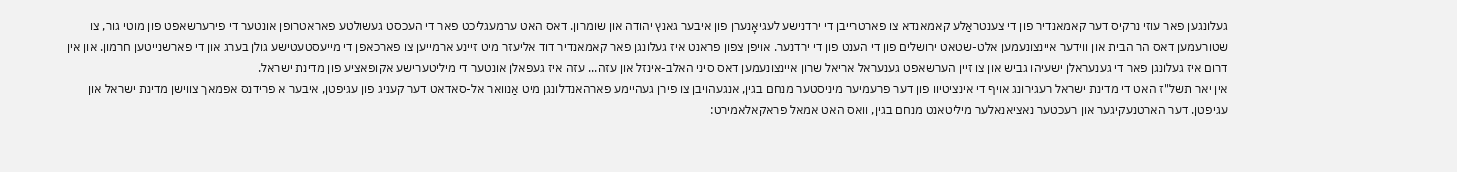געלונגען פאר עוזי נרקיס דער קאמאנדיר פון די צענטראַלע קאמאנדא צו פארטרייבן די ירדנישע לעגיאָנערן פון איבער גאנץ יהודה און שומרון. דאס האט ערמעגליכט פאר די העכסט געשולטע פאראטרופן אונטער די פירערשאפט פון מוטי גור, צו שטורעמען דאס הר הבית און ווידער איינצונעמען אלט-שטאט ירושלים פון די הענט פון די ירדנער. אויפן צפון פראנט איז געלונגן פאר קאמאנדיר דוד אליעזר מיט זיינע ארמייען צו פארכאפן די מייעסטעטישע גולן בערג און די פארשנייטען חרמון. און אין דרום איז געלונגן פאר די גענעראלן ישעיהו גביש און צו זיין הערשאפט גענעראל אריאל שרון איינצונעמען דאס סיני האלב-אינזל און עזה... עזה איז געפאלן אונטער די מיליטערישע אקופאציע פון מדינת ישראל.
אין יאר תשל''ז האט די מדינת ישראל רעגירונג אויף די אינציטיוו פון דער פרעמיער מיניסטער מנחם בגין, אנגעהויבן צו פירן געהיימע פארהאנדלונגן מיט אַנוואר אל-סאדאט דער קעניג פון עגיפטן, איבער א פרידנס אפמאך צווישן מדינת ישראל און עגיפטן. דער הארטנעקיגער און רעכטער נאציאנאלער מיליטאנט מנחם בגין, וואס האט אמאל פראקאלאמירט: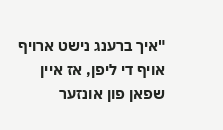"איך ברענג נישט ארויף אויף די ליפן, אז איין שפאן פון אונזער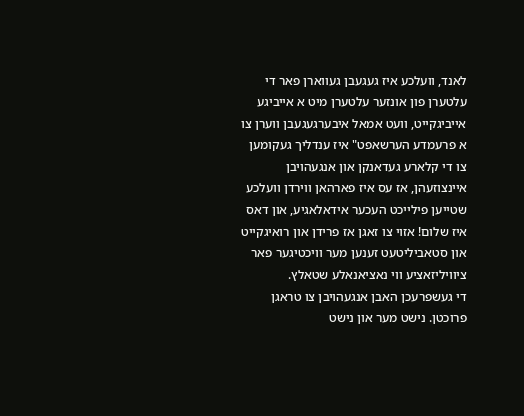לאנד, וועלכע איז געגעבן געווארן פאר די עלטערן פון אונזער עלטערן מיט א אייביגע אייביגקייט, וועט אמאל איבערגעגעבן ווערן צו א פרעמדע הערשאפט" איז ענדליך געקומען צו די קלארע געדאנקן און אנגעהויבן איינצוזעהן, אז עס איז פארהאן ווירדן וועלכע שטייען פילייכט העכער אידאלאגיע, און דאס איז שלום! אזוי צו זאגן אז פרידן און רואיגקייט און סטאביליטעט זענען מער וויכטיגער פאר ציוויליזאציע ווי נאציאנאלע שטאלץ.
די געשפרעכן האבן אנגעהויבן צו טראגן פרוכטן. נישט מער און נישט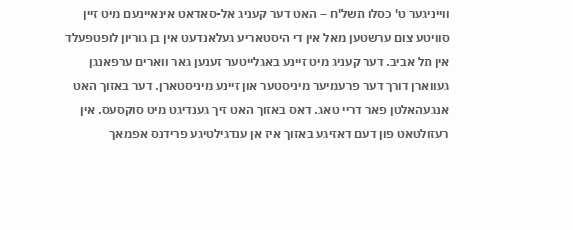ווייניגער ט' כסלו תשל'ח – האט דער קעניג אל-סאדאט אינאיינעם מיט זיין סוויטע צום ערשטען מאל אין די היסטאריע געלאנדעט אין בן גוריון לופטפעלד אין תל אביב. דער קעניג מיט זיינע באגלייטער זענען גאר ווארים ערפאנגן געווארן דורך דער פרעמיער מיניסטער און זיינע מיניסטארן. דער באזוך האט אנגעהאלטן פאר דריי טאג. דאס באזוך האט זיך גענדיגט מיט סוקסעס. אין רעזולטאט פון דעם דאזיגע באזוך איז אן ענדגילטיגע פרידנס אפמאך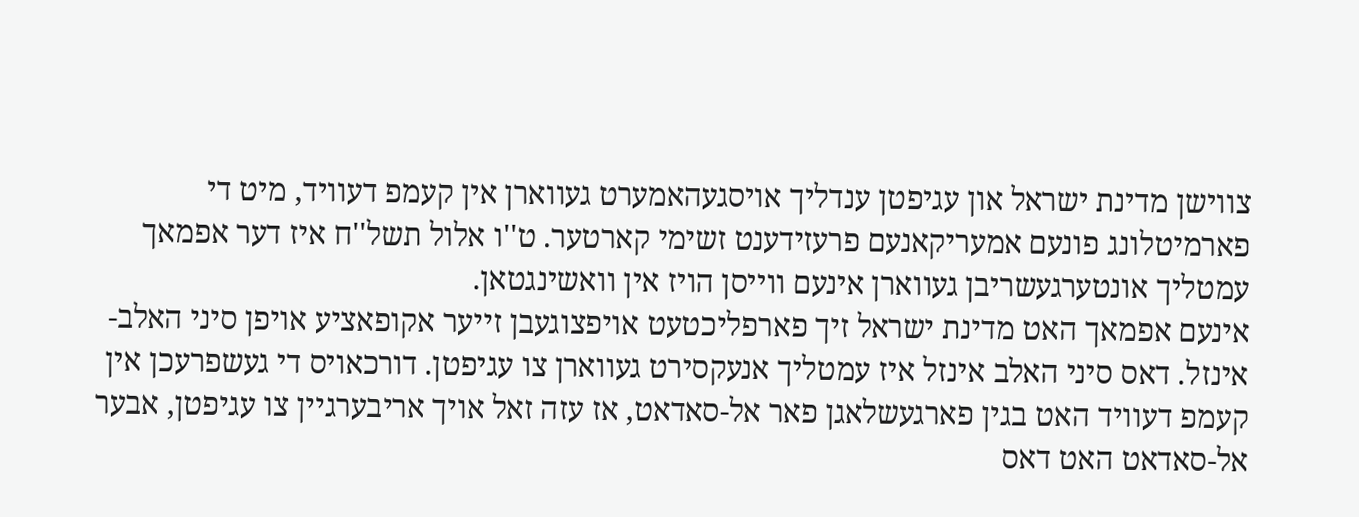צווישן מדינת ישראל און עגיפטן ענדליך אויסגעהאמערט געווארן אין קעמפ דעוויד, מיט די פארמיטלונג פונעם אמעריקאנעם פרעזידענט זשימי קארטער. ט''ו אלול תשל''ח איז דער אפמאך עמטליך אונטערגעשריבן געווארן אינעם ווייסן הויז אין וואשינגטאן.
אינעם אפמאך האט מדינת ישראל זיך פארפליכטעט אויפצוגעבן זייער אקופאציע אויפן סיני האלב-אינזל. דאס סיני האלב אינזל איז עמטליך אנעקסירט געווארן צו עגיפטן. דורכאויס די געשפרעכן אין קעמפ דעוויד האט בגין פארגעשלאגן פאר אל-סאדאט, אז עזה זאל אויך אריבערגיין צו עגיפטן, אבער אל-סאדאט האט דאס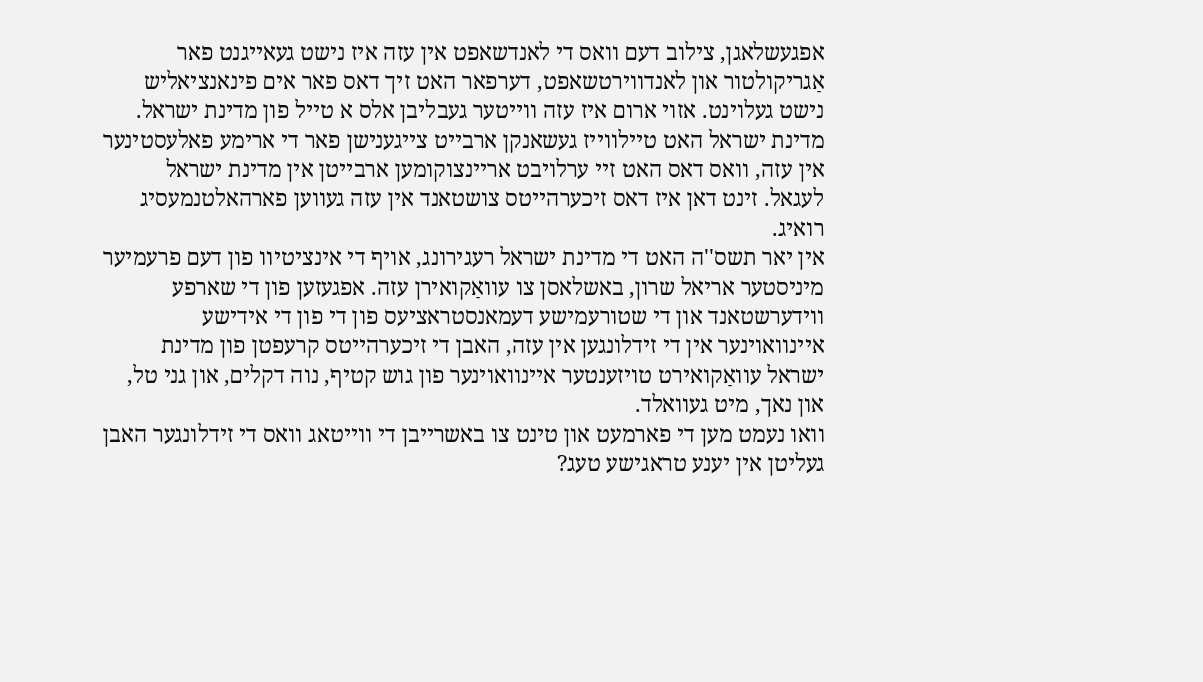אפגעשלאגן, צילוב דעם וואס די לאנדשאפט אין עזה איז נישט געאייגנט פאר אַגריקולטור און לאנדווירטשאפט, דערפאר האט זיך דאס פאר אים פינאנציאליש נישט געלוינט. אזוי ארום איז עזה ווייטער געבליבן אלס א טייל פון מדינת ישראל. מדינת ישראל האט טיילווייז געשאנקן ארבייט צייגענישן פאר די ארימע פאלעסטינער אין עזה, וואס דאס האט זיי ערלויבט אריינצוקומען ארבייטן אין מדינת ישראל לעגאל. זינט דאן איז דאס זיכערהייטס צושטאנד אין עזה געווען פארהאלטנמעסיג רואיג.
אין יאר תשס''ה האט די מדינת ישראל רעגירונג, אויף די אינציטיוו פון דעם פרעמיער מיניסטער אריאל שרון, באשלאסן צו עוואַקואירן עזה. אפגעזען פון די שארפע ווידערשטאנד און די שטורעמישע דעמאנסטראציעס פון די פון די אידישע איינוואוינער אין די זידלונגען אין עזה, האבן די זיכערהייטס קרעפטן פון מדינת ישראל עוואַקואירט טויזענטער איינוואוינער פון גוש קטיף, נוה דקלים, און גני טל, און נאך, מיט געוואלד.
וואו נעמט מען די פארמעט און טינט צו באשרייבן די ווייטאג וואס די זידלונגער האבן געליטן אין יענע טראגישע טעג?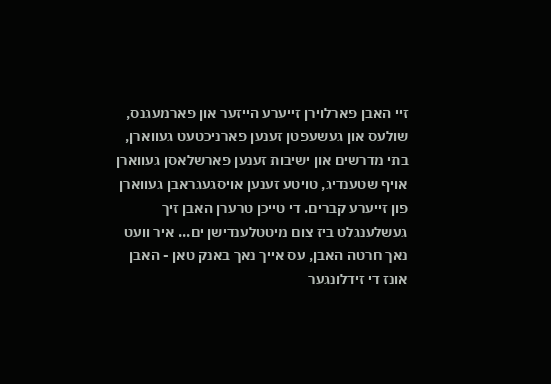זיי האבן פארלוירן זייערע הייזער און פארמעגנס, שולעס און געשעפטן זענען פארניכטעט געווארן, בתי מדרשים און ישיבות זענען פארשלאסן געווארן אויף שטענדיג, טויטע זענען אויסגעגראבן געווארן פון זייערע קברים. די טייכן טרערן האבן זיך געשלענגלט ביז צום מיטטלענדישן ים... איר וועט נאך חרטה האבן, עס אייך נאך באנק טאן - האבן אונז די זידלונגער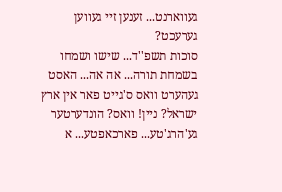געווארנט... זענען זיי געווען גערעכט?
סוכות תשפ''ד... שישו ושמחו בשמחת תורה... אה אה... האסט געהערט וואס ס'גייט פאר אין ארץ ישראל? ניין! וואס? הונדערטער גע'הרג'טע... פארכאפטע... א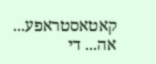קאטאסטראפע... אה... די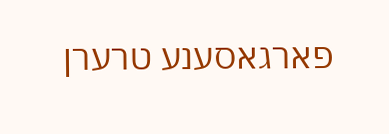פארגאסענע טרערן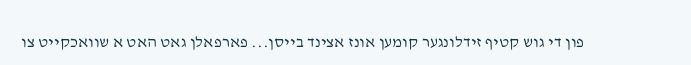פון די גוש קטיף זידלונגער קומען אונז אצינד בייסן... פארפאלן גאט האט א שוואכקייט צו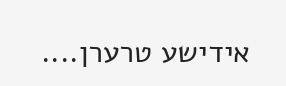אידישע טרערן....